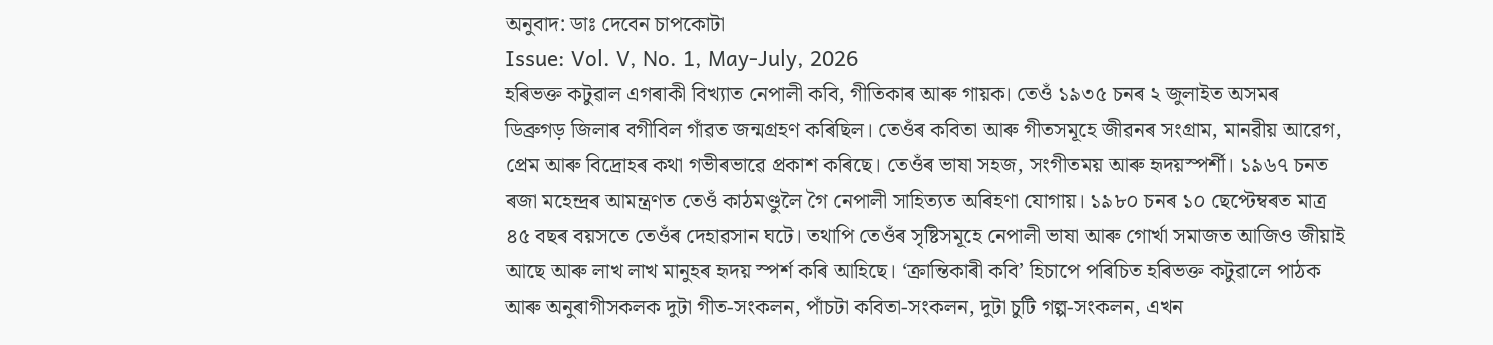অনুবাদ: ডাঃ দেবেন চাপকোটা
Issue: Vol. V, No. 1, May-July, 2026
হৰিভক্ত কটুৱাল এগৰাকী বিখ্যাত নেপালী কবি, গীতিকাৰ আৰু গায়ক। তেওঁ ১৯৩৫ চনৰ ২ জুলাইত অসমৰ ডিব্ৰুগড় জিলাৰ বগীবিল গাঁৱত জন্মগ্ৰহণ কৰিছিল। তেওঁৰ কবিতা আৰু গীতসমূহে জীৱনৰ সংগ্ৰাম, মানৱীয় আৱেগ, প্ৰেম আৰু বিদ্ৰোহৰ কথা গভীৰভাৱে প্ৰকাশ কৰিছে। তেওঁৰ ভাষা সহজ, সংগীতময় আৰু হৃদয়স্পৰ্শী। ১৯৬৭ চনত ৰজা মহেন্দ্ৰৰ আমন্ত্ৰণত তেওঁ কাঠমণ্ডুলৈ গৈ নেপালী সাহিত্যত অৰিহণা যোগায়। ১৯৮০ চনৰ ১০ ছেপ্টেম্বৰত মাত্ৰ ৪৫ বছৰ বয়সতে তেওঁৰ দেহাৱসান ঘটে। তথাপি তেওঁৰ সৃষ্টিসমূহে নেপালী ভাষা আৰু গোৰ্খা সমাজত আজিও জীয়াই আছে আৰু লাখ লাখ মানুহৰ হৃদয় স্পৰ্শ কৰি আহিছে। ‘ক্ৰান্তিকাৰী কবি’ হিচাপে পৰিচিত হৰিভক্ত কটুৱালে পাঠক আৰু অনুৰাগীসকলক দুটা গীত-সংকলন, পাঁচটা কবিতা-সংকলন, দুটা চুটি গল্প-সংকলন, এখন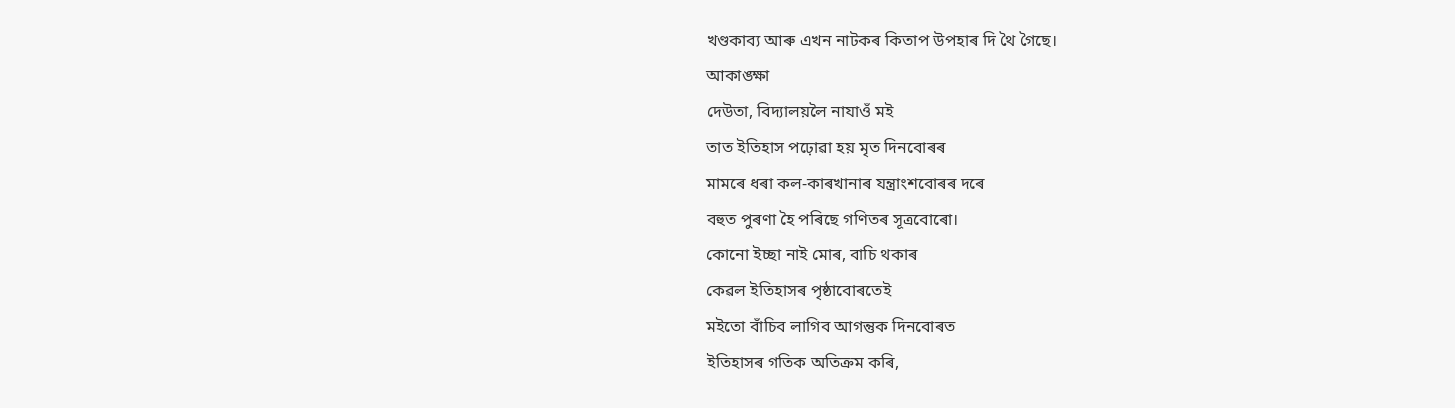খণ্ডকাব্য আৰু এখন নাটকৰ কিতাপ উপহাৰ দি থৈ গৈছে।
আকাঙ্ক্ষা
দেউতা, বিদ্যালয়লৈ নাযাওঁ মই
তাত ইতিহাস পঢ়োৱা হয় মৃত দিনবোৰৰ
মামৰে ধৰা কল-কাৰখানাৰ যন্ত্ৰাংশবোৰৰ দৰে
বহুত পুৰণা হৈ পৰিছে গণিতৰ সূত্রবোৰো।
কোনো ইচ্ছা নাই মোৰ, বাচি থকাৰ
কেৱল ইতিহাসৰ পৃষ্ঠাবোৰতেই
মইতো বাঁচিব লাগিব আগন্তুক দিনবোৰত
ইতিহাসৰ গতিক অতিক্ৰম কৰি,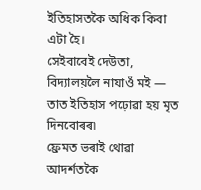ইতিহাসতকৈ অধিক কিবা এটা হৈ।
সেইবাবেই দেউতা, বিদ্যালয়লৈ নাযাওঁ মই —
তাত ইতিহাস পঢ়োৱা হয় মৃত দিনবোৰৰ৷
ফ্ৰেমত ভৰাই থোৱা আদৰ্শতকৈ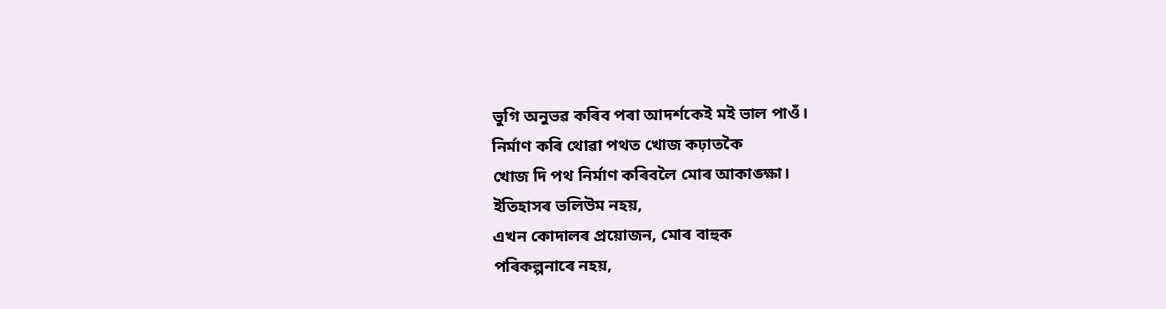ভুগি অনুভৱ কৰিব পৰা আদৰ্শকেই মই ভাল পাওঁ।
নিৰ্মাণ কৰি থোৱা পথত খোজ কঢ়াতকৈ
খোজ দি পথ নিৰ্মাণ কৰিবলৈ মোৰ আকাঙ্ক্ষা।
ইতিহাসৰ ভলিউম নহয়,
এখন কোদালৰ প্ৰয়োজন, মোৰ বাহুক
পৰিকল্পনাৰে নহয়,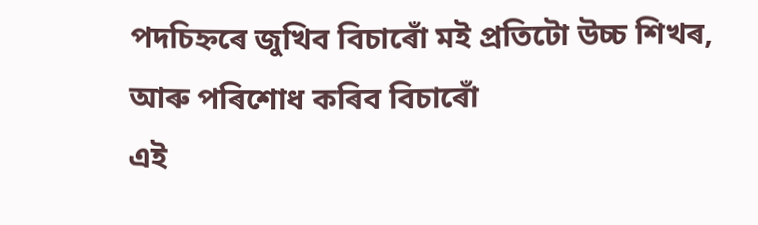পদচিহ্নৰে জুখিব বিচাৰোঁ মই প্ৰতিটো উচ্চ শিখৰ,
আৰু পৰিশোধ কৰিব বিচাৰোঁ
এই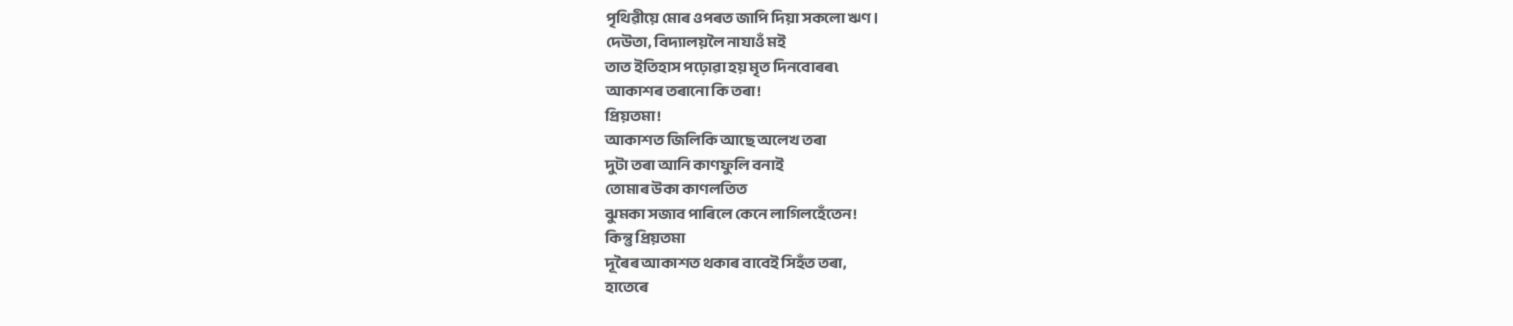পৃথিৱীয়ে মোৰ ওপৰত জাপি দিয়া সকলো ঋণ।
দেউতা, বিদ্যালয়লৈ নাযাওঁ মই
তাত ইতিহাস পঢ়োৱা হয় মৃত দিনবোৰৰ৷
আকাশৰ তৰানো কি তৰা!
প্ৰিয়তমা!
আকাশত জিলিকি আছে অলেখ তৰা
দুটা তৰা আনি কাণফুলি বনাই
তোমাৰ উকা কাণলতিত
ঝুমকা সজাব পাৰিলে কেনে লাগিলহেঁতেন!
কিন্তু প্ৰিয়তমা
দূৰৈৰ আকাশত থকাৰ বাবেই সিহঁত তৰা,
হাতেৰে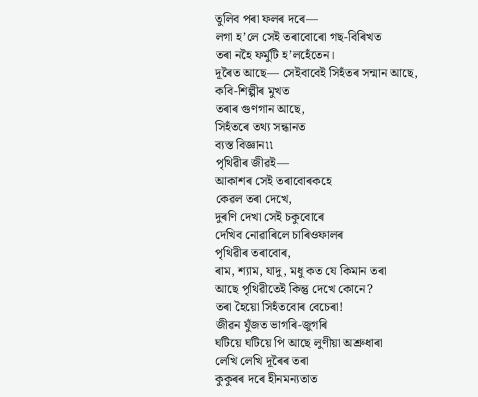তুলিব পৰা ফলৰ দৰে—
লগা হ’লে সেই তৰাবোৰো গছ-বিৰিখত
তৰা নহৈ ফৰ্মুটি হ’লহেঁতেন।
দূৰৈত আছে— সেইবাবেই সিহঁতৰ সন্মান আছে,
কবি-শিল্পীৰ মুখত
তৰাৰ গুণগান আছে,
সিহঁতৰে তথ্য সন্ধানত
ব্যস্ত বিজ্ঞান৷৷
পৃথিৱীৰ জীৱই—
আকাশৰ সেই তৰাবোৰকহে
কেৱল তৰা দেখে,
দুৰণি দেখা সেই চকুবোৰে
দেখিব নোৱাৰিলে চাৰিওফালৰ
পৃথিৱীৰ তৰাবোৰ,
ৰাম, শ্যাম, যাদু, মধু কত যে কিমান তৰা
আছে পৃথিৱীতেই কিন্তু দেখে কোনে?
তৰা হৈয়ো সিহঁতবোৰ বেচেৰা!
জীৱন যুঁজত ভাগৰি-জুগৰি
ঘটিয়ে ঘটিয়ে পি আছে লুণীয়া অশ্ৰুধাৰা
লেখি লেখি দূৰৈৰ তৰা
কুকুৰৰ দৰে হীনমন্যতাত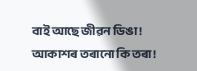বাই আছে জীৱন ডিঙা!
আকাশৰ তৰানো কি তৰা!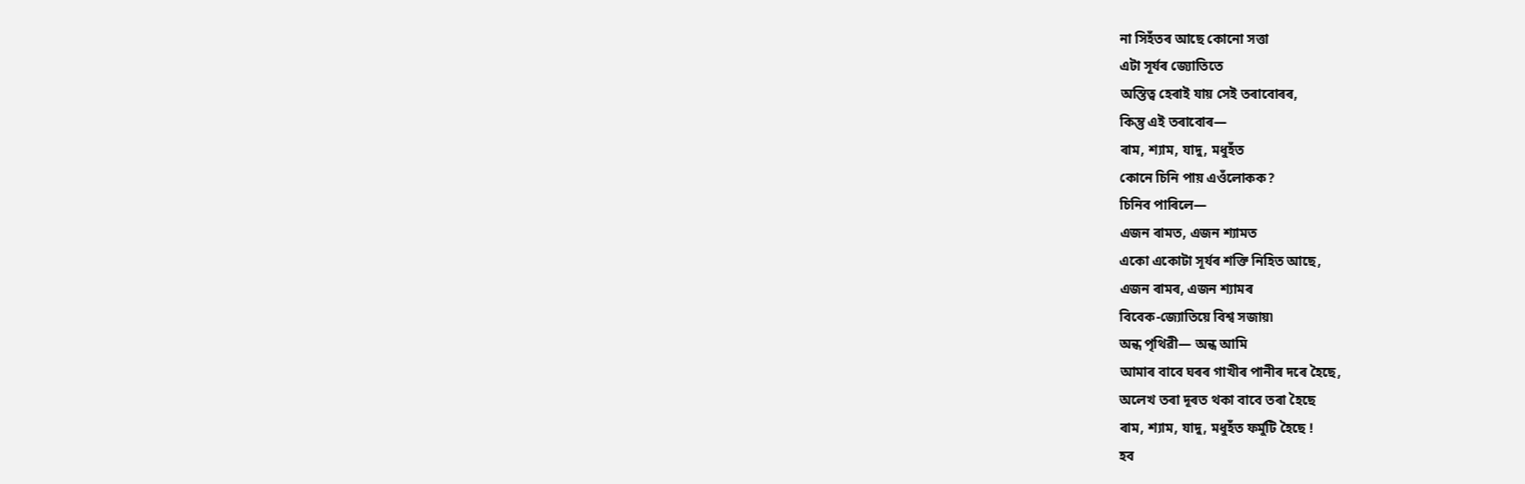না সিহঁতৰ আছে কোনো সত্তা
এটা সূৰ্যৰ জ্যোতিতে
অস্তিত্ব হেৰাই যায় সেই তৰাবোৰৰ,
কিন্তু এই তৰাবোৰ—
ৰাম, শ্যাম, যাদু, মধুহঁত
কোনে চিনি পায় এওঁলোকক?
চিনিব পাৰিলে—
এজন ৰামত, এজন শ্যামত
একো একোটা সূৰ্যৰ শক্তি নিহিত আছে,
এজন ৰামৰ, এজন শ্যামৰ
বিবেক-জ্যোতিয়ে বিশ্ব সজায়৷
অন্ধ পৃথিৱী— অন্ধ আমি
আমাৰ বাবে ঘৰৰ গাখীৰ পানীৰ দৰে হৈছে,
অলেখ তৰা দূৰত থকা বাবে তৰা হৈছে
ৰাম, শ্যাম, যাদু, মধুহঁত ফৰ্মুটি হৈছে !
হব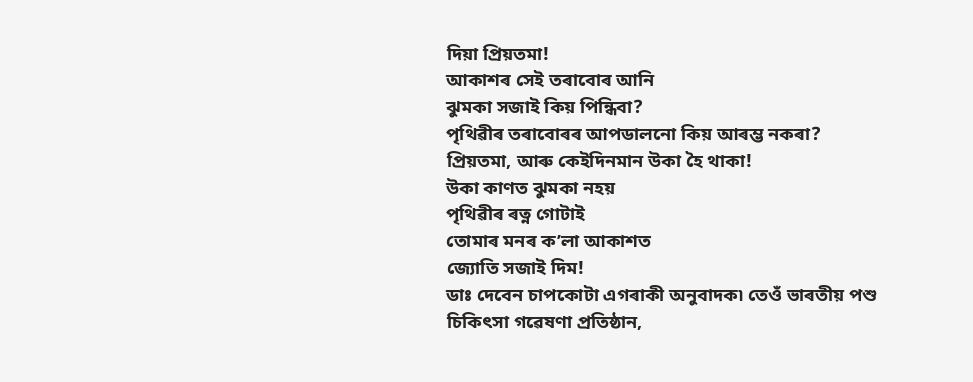দিয়া প্ৰিয়তমা!
আকাশৰ সেই তৰাবোৰ আনি
ঝুমকা সজাই কিয় পিন্ধিবা?
পৃথিৱীৰ তৰাবোৰৰ আপডালনো কিয় আৰম্ভ নকৰা?
প্ৰিয়তমা, আৰু কেইদিনমান উকা হৈ থাকা!
উকা কাণত ঝুমকা নহয়
পৃথিৱীৰ ৰত্ন গোটাই
তোমাৰ মনৰ ক’লা আকাশত
জ্যোতি সজাই দিম!
ডাঃ দেবেন চাপকোটা এগৰাকী অনুবাদক৷ তেওঁ ভাৰতীয় পশু চিকিৎসা গৱেষণা প্ৰতিষ্ঠান,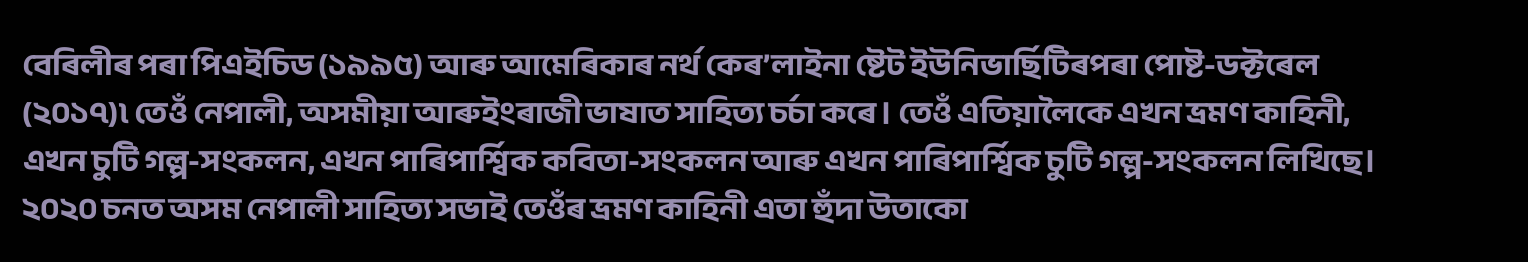বেৰিলীৰ পৰা পিএইচিড (১৯৯৫) আৰু আমেৰিকাৰ নৰ্থ কেৰ’লাইনা ষ্টেট ইউনিভাৰ্ছিটিৰপৰা পোষ্ট-ডক্টৰেল (২০১৭)৷ তেওঁ নেপালী, অসমীয়া আৰুইংৰাজী ভাষাত সাহিত্য চৰ্চা কৰে। তেওঁ এতিয়ালৈকে এখন ভ্ৰমণ কাহিনী, এখন চুটি গল্প-সংকলন, এখন পাৰিপাৰ্শ্বিক কবিতা-সংকলন আৰু এখন পাৰিপাৰ্শ্বিক চুটি গল্প-সংকলন লিখিছে। ২০২০ চনত অসম নেপালী সাহিত্য সভাই তেওঁৰ ভ্ৰমণ কাহিনী এতা হুঁদা উতাকো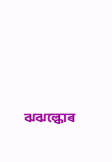ঝঝল্কোৰ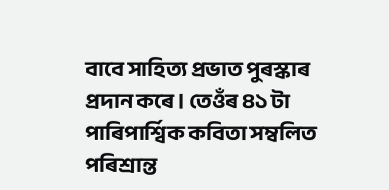বাবে সাহিত্য প্ৰভাত পুৰস্কাৰ প্ৰদান কৰে। তেওঁৰ ৪১ টা পাৰিপাৰ্শ্বিক কবিতা সম্বলিত পৰিশ্ৰান্ত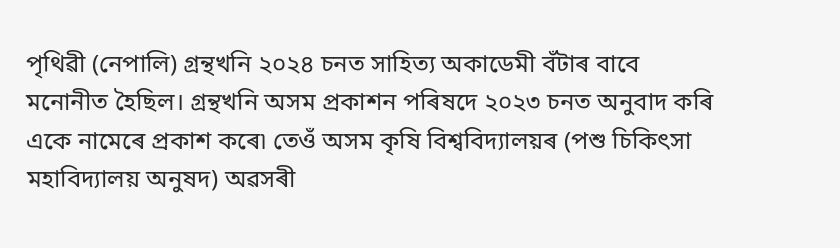পৃথিৱী (নেপালি) গ্ৰন্থখনি ২০২৪ চনত সাহিত্য অকাডেমী বঁটাৰ বাবে মনোনীত হৈছিল। গ্ৰন্থখনি অসম প্ৰকাশন পৰিষদে ২০২৩ চনত অনুবাদ কৰি একে নামেৰে প্ৰকাশ কৰে৷ তেওঁ অসম কৃষি বিশ্ববিদ্যালয়ৰ (পশু চিকিৎসা মহাবিদ্যালয় অনুষদ) অৱসৰী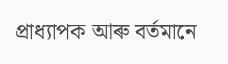প্ৰাধ্যাপক আৰু বৰ্তমানে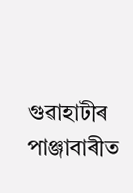গুৱাহাটীৰ পাঞ্জাবাৰীত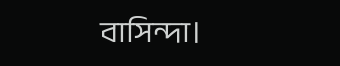বাসিন্দা।